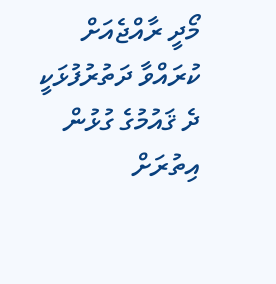މޯދީ ރާއްޖެއަށް ކުރައްވާ ދަތުރުފުޅަކީ ދެ ޤައުމުގެ ގުޅުން އިތުރަށް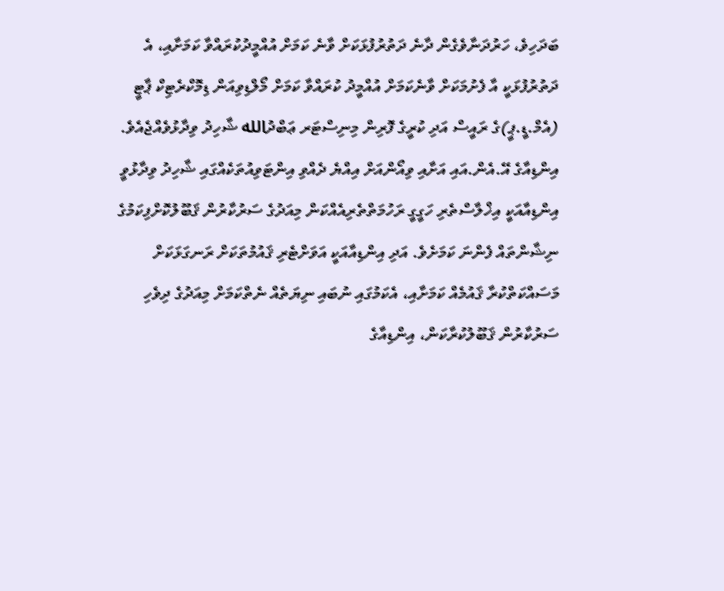ބަދަހިވެ، ހަރުދަނާވެގެން ދާނެ ދަތުރުފުޅަކަށް ވާނެ ކަމަށް އުއްމީދުކުރައްވާ ކަމަށާއި، އެ ދަތުރުފުޅަކީ އާ ފެށުމަކަށް ވާނެކަމަށް އުއްމީދު ކުރައްވާ ކަމަށް މޯލްޑިވިއަން ޑިމޮކްރެޓިކް ޕާޓީ (އެމް.ޑީ.ޕީ)ގެ ރައީސް އަދި ކުރީގެ ފޮރިން މިނިސްޓަރ ޢަބްދުالله ޝާހިދު ވިދާޅުވެއްޖެއެވެ.
އިންޑިއާގެ އޭ.އެން.އައި އަށާއި ވިއޯންއަށް އިއްޔެ ދެއްވި އިންޓަވިއުތަކެއްގައި ޝާހިދު ވިދާޅުވީ އިންޑިއާއަކީ އިޚްލާސްތެރި ހަގީގީ ރަހުމަތްތެރިއެއްކަން މިއަދުގެ ސަރުކާރުން ޤަބޫލުކޮށްފިކަމުގެ ނިޝާންތައް ފެންނަ ކަމަށެވެ. އަދި އިންޑިއާއަކީ އަވަށްޓެރި ޤައުމުތަކަށް ރަނގަޅަކަށް މަސައްކަތްކުރާ ޤައުމެއް ކަމަށާއި، އެކަމުގައި ނުބައި ނިޔަތެއް ނެތްކަމަށް މިއަދުގެ ދިވެހި ސަރުކާރުން ޤަބޫލުކުރާކަން، އިންޑިއާގެ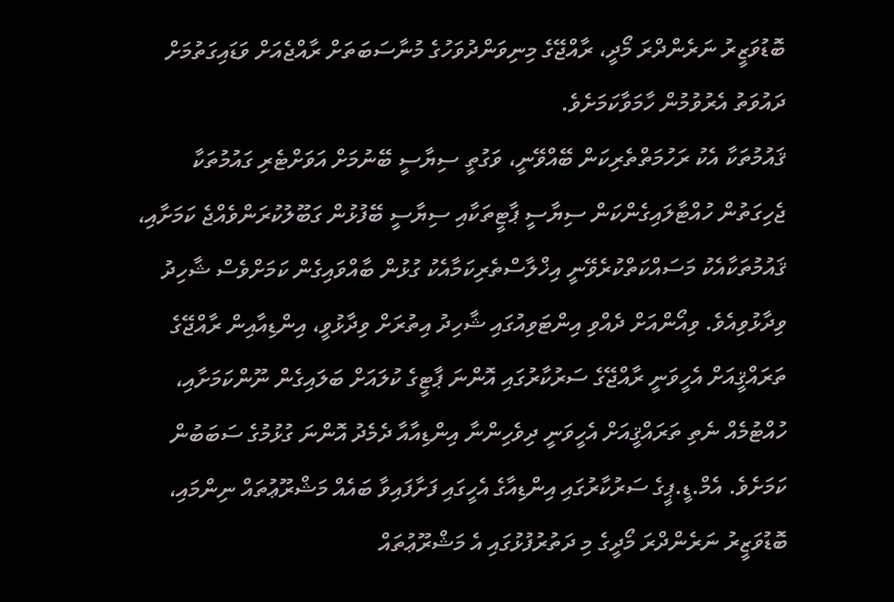ބޮޑުވަޒީރު ނަރެންދްރަ މޯދީ، ރާއްޖޭގެ މިނިވަންދުވަހުގެ މުނާސަބަތަށް ރާއްޖެއަށް ވަޑައިގަތުމަށް ދައުވަތު އެރުވުމުން ހާމަވާކަމަށެވެ.
ޤައުމުތަކާ އެކު ރަހުމަތްތެރިކަން ބޭއްވޭނީ، ވަގުތީ ސިޔާސީ ބޭނުމަށް އަވަށްޓެރި ގައުމުތަކާ ޖެހިގަތުން ހުއްޓާލައިގެންކަން ސިޔާސީ ޕާޓީތަކާއި ސިޔާސީ ބޭފުޅުން ގަބޫލުކުރަންވެއްޖެ ކަމަށާއި، ޤައުމުތަކާއެކު މަސައްކަތްކުރެވޭނީ އިޚްލާސްތެރިކަމާއެކު ގުޅުން ބާއްވައިގެން ކަމަށްވެސް ޝާހިދު ވިދާޅުވިއެވެ. ވިއޯންއަށް ދެއްވި އިންޓަވިއުގައި ޝާހިދު އިތުރަށް ވިދާޅުވީ، އިންޑިއާއިން ރާއްޖޭގެ ތަރައްޤީއަށް އެހީވަނީ ރާއްޖޭގެ ސަރުކާރުގައި އޮންނަ ޕާޓީގެ ކުލައަށް ބަލައިގެން ނޫންކަމަށާއި، ހުއްޓުމެއް ނެތި ތަރައްޤީއަށް އެހީވަނީ ދިވެހިންނާ އިންޑިއާއާ ދެމެދު އޮންނަ ގުޅުމުގެ ސަބަބުން ކަމަށެވެ. އެމް.ޑީ.ޕީގެ ސަރުކާރުގައި އިންޑިއާގެ އެހީގައި ފަށާފައިވާ ބައެއް މަޝްރޫޢުތައް ނިންމައި، ބޮޑުވަޒީރު ނަރެންދްރަ މޯދީގެ މި ދަތުރުފުޅުގައި އެ މަޝްރޫޢުތައް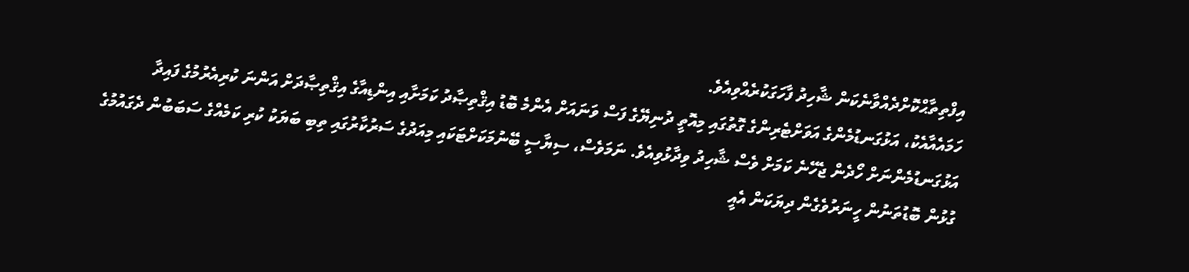އިފްތިތާޙްކޮށްދެއްވާނެކަން ޝާހިދު ފާހަގަކުރެއްވިއެވެ.
ހަމައެއާއެކު، އަޅުގަނޑުމެންގެ އަވަށްޓެރިންގެ ގޮތުގައި މިއޮތީ ދުނިޔޭގެ ފަސް ވަނައަށް އެންމެ ބޮޑު އިޤްތިޞާދު ކަމަށާއި އިންޑިއާގެ އިޤްތިޞާދަށް އަންނަ ކުރިއެރުމުގެ ފައިދާ އަޅުގަނޑުމެންނަށް ހޯދެން ޖެހޭނެ ކަމަށް ވެސް ޝާހިދު ވިދާޅުވިއެވެ. ނަމަވެސް، ސިޔާސީ ބޭނުމަކަށްޓަކައި މިއަދުގެ ސަރުކާރުގައި ތިބި ބަޔަކު ކުރި ކަމެއްގެ ސަބަބުން ދެގައުމުގެ ގުޅުން ބޮޑުތަނުން ހީނަރުވެގެން ދިޔަކަން އެއީ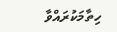ހިތާމަކުރައްވާ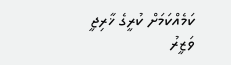ކަމެއްކަމަށް ކުރީގެ ޚާރިޖީ ވަޒީރު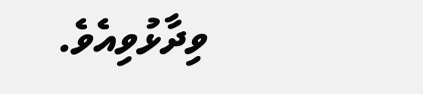ވިދާޅުވިއެވެ.